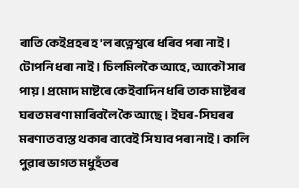ৰাতি কেইপ্ৰহৰ হ'ল ৰত্নেশ্বৰে ধৰিব পৰা নাই । টোপনি ধৰা নাই । চিলমিলকৈ আহে, আকৌ সাৰ পায় । প্ৰমোদ মাষ্টৰে কেইবাদিন ধৰি তাক মাষ্টৰৰ ঘৰত মৰণা মাৰিবলৈ কৈ আছে । ইঘৰ-সিঘৰৰ মৰণাত ব্যস্ত থকাৰ বাবেই সি যাব পৰা নাই । কালি পুৱাৰ ভাগত মধুহঁতৰ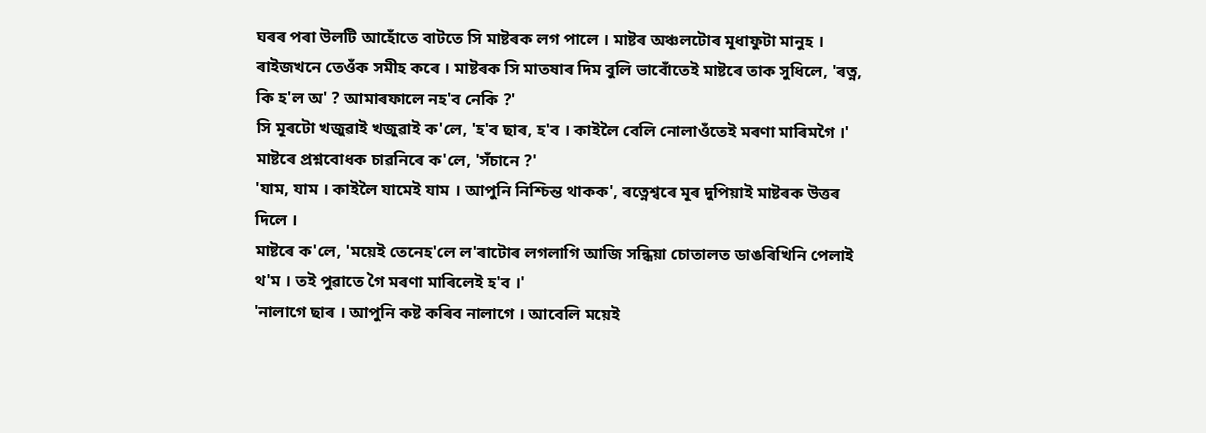ঘৰৰ পৰা উলটি আহোঁতে বাটতে সি মাষ্টৰক লগ পালে । মাষ্টৰ অঞ্চলটোৰ মূধাফুটা মানুহ । ৰাইজখনে তেওঁক সমীহ কৰে । মাষ্টৰক সি মাতষাৰ দিম বুলি ভাবোঁতেই মাষ্টৰে তাক সুধিলে, 'ৰত্ন, কি হ'ল অ' ? আমাৰফালে নহ'ব নেকি ?'
সি মূৰটো খজুৱাই খজুৱাই ক'লে, 'হ'ব ছাৰ, হ'ব । কাইলৈ বেলি নোলাওঁতেই মৰণা মাৰিমগৈ ।'
মাষ্টৰে প্ৰশ্নবোধক চাৱনিৰে ক'লে, 'সঁচানে ?'
'যাম, যাম । কাইলৈ যামেই যাম । আপুনি নিশ্চিন্ত থাকক', ৰত্নেশ্বৰে মূৰ দুপিয়াই মাষ্টৰক উত্তৰ দিলে ।
মাষ্টৰে ক'লে, 'ময়েই তেনেহ'লে ল'ৰাটোৰ লগলাগি আজি সন্ধিয়া চোতালত ডাঙৰিখিনি পেলাই থ'ম । তই পুৱাতে গৈ মৰণা মাৰিলেই হ'ব ।'
'নালাগে ছাৰ । আপুনি কষ্ট কৰিব নালাগে । আবেলি ময়েই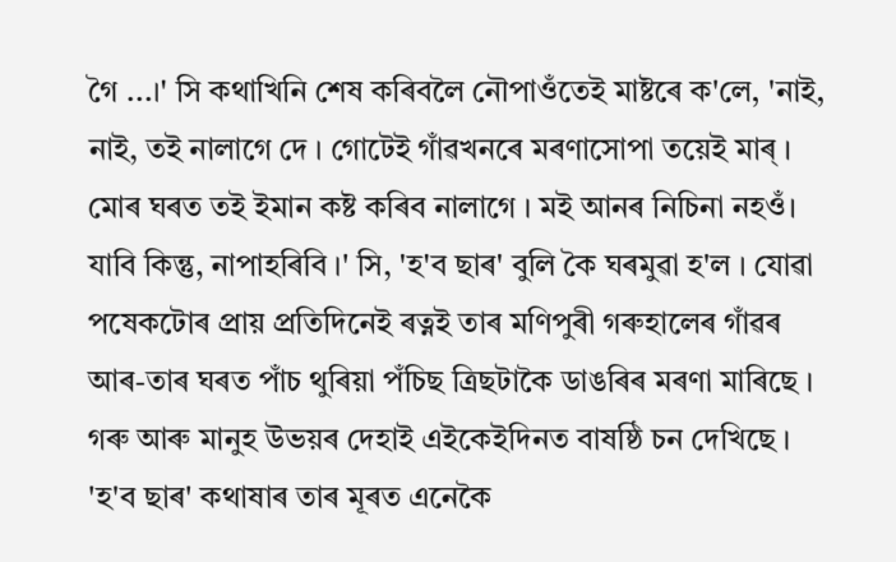গৈ ...।' সি কথাখিনি শেষ কৰিবলৈ নৌপাওঁতেই মাষ্টৰে ক'লে, 'নাই, নাই, তই নালাগে দে । গোটেই গাঁৱখনৰে মৰণাসোপা তয়েই মাৰ্ । মোৰ ঘৰত তই ইমান কষ্ট কৰিব নালাগে । মই আনৰ নিচিনা নহওঁ। যাবি কিন্তু, নাপাহৰিবি ।' সি, 'হ'ব ছাৰ' বুলি কৈ ঘৰমুৱা হ'ল । যোৱা পষেকটোৰ প্ৰায় প্ৰতিদিনেই ৰত্নই তাৰ মণিপুৰী গৰুহালেৰ গাঁৱৰ আৰ-তাৰ ঘৰত পাঁচ থুৰিয়া পঁচিছ ত্ৰিছটাকৈ ডাঙৰিৰ মৰণা মাৰিছে । গৰু আৰু মানুহ উভয়ৰ দেহাই এইকেইদিনত বাষষ্ঠি চন দেখিছে ।
'হ'ব ছাৰ' কথাষাৰ তাৰ মূৰত এনেকৈ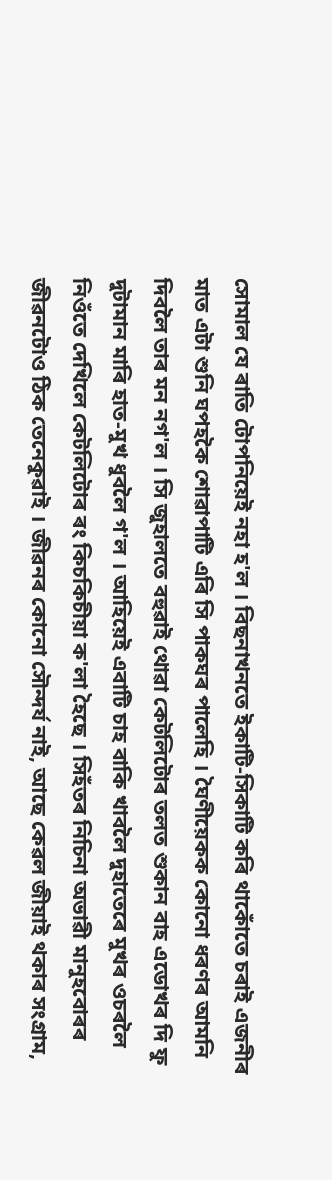সোমাল যে ৰাতি টোপনিয়েই নহা হ'ল । বিছনাখনতে ইকাটি-সিকাটি কৰি থাকোঁতে চৰাই এজনীৰ মাত এটা শুনি ঘপহকৈ শোৱাপাটি এৰি সি পাকঘৰ পালেহি । ঘৈণীয়েকক কোনো ধৰণৰ আমনি দিবলৈ তাৰ মন নগ'ল । সি জুহালতে বহুৱাই থোৱা কেটলিটোৰ তলত শুকান বাহ এডোখৰ দি ফু দুটামান মাৰি হাত-মুখ ধুবলৈ গ'ল । আহিয়েই এবাটি চাহ বাকি খাবলৈ দুহাতেৰে মুখৰ ওচৰলৈ নিওঁতে দেখিলে কেটলিটোৰ ৰং কিচকিচীয়া ক'লা হৈছে । সিহঁতৰ নিচিনা অভাৱী মানুহবোৰৰ জীৱনটোও ঠিক তেনেকুৱাই । জীৱনৰ কোনো সৌন্দৰ্য নাই, আছে কেৱল জীয়াই থকাৰ সংগ্ৰাম,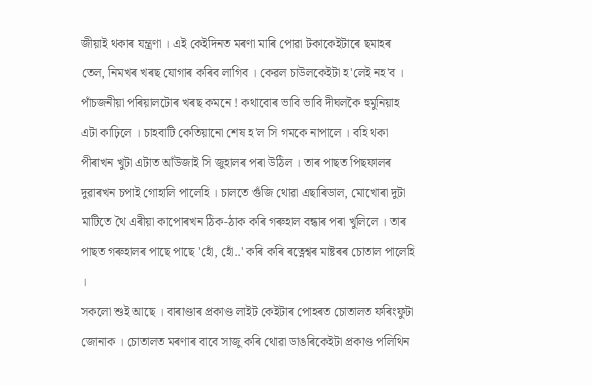জীয়াই থকাৰ যন্ত্ৰণা । এই কেইদিনত মৰণা মাৰি পোৱা টকাকেইটাৰে ছমাহৰ তেল, নিমখৰ খৰছ যোগাৰ কৰিব লাগিব । কেৱল চাউলকেইটা হ'লেই নহ'ব । পাঁচজনীয়া পৰিয়ালটোৰ খৰছ কমনে ! কথাবোৰ ভাবি ভাবি দীঘলকৈ হুমুনিয়াহ এটা কাঢ়িলে । চাহবাটি কেতিয়ানো শেষ হ'ল সি গমকে নাপালে । বহি থকা পীৰাখন খুটা এটাত আঁউজাই সি জুহালৰ পৰা উঠিল । তাৰ পাছত পিছফালৰ দুৱাৰখন চপাই গোহালি পালেহি । চালতে গুঁজি থোৱা এছাৰিডাল, মোখোৰা দুটা মাটিতে থৈ এৰীয়া কাপোৰখন ঠিক-ঠাক কৰি গৰুহাল বন্ধাৰ পৰা খুলিলে । তাৰ পাছত গৰুহালৰ পাছে পাছে 'হোঁ, হোঁ..' কৰি কৰি ৰত্নেশ্বৰ মাষ্টৰৰ চোতাল পালেহি ।
সকলো শুই আছে । বাৰাণ্ডাৰ প্ৰকাণ্ড লাইট কেইটাৰ পোহৰত চোতালত ফৰিংফুটা জোনাক । চোতালত মৰণাৰ বাবে সাজু কৰি থোৱা ডাঙৰিকেইটা প্ৰকাণ্ড পলিথিন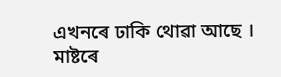এখনৰে ঢাকি থোৱা আছে । মাষ্টৰে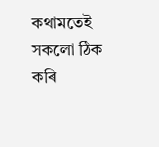কথামতেই সকলো ঠিক কৰি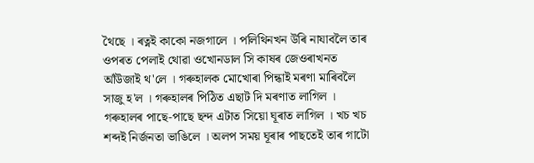থৈছে । ৰত্নই কাকো নজগালে । পলিথিনখন উৰি নাযাবলৈ তাৰ ওপৰত পেলাই থোৱা ওখোনডাল সি কাষৰ জেওৰাখনত আঁউজাই থ'লে । গৰুহালক মোখোৰা পিন্ধাই মৰণা মাৰিবলৈ সাজু হ'ল । গৰুহালৰ পিঠিত এছাট দি মৰণাত লাগিল । গৰুহালৰ পাছে-পাছে ছন্দ এটাত সিয়ো ঘূৰাত লাগিল । খচ খচ শব্দই নিৰ্জনতা ভাঙিলে । অলপ সময় ঘূৰাৰ পাছতেই তাৰ গাটো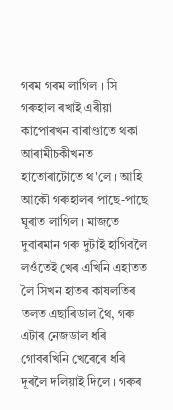গৰম গৰম লাগিল । সি গৰুহাল ৰখাই এৰীয়া কাপোৰখন বাৰাণ্ডাতে থকা আৰামীচকীখনত হাতোৰাটোতে থ'লে । আহি আকৌ গৰুহালৰ পাছে-পাছে ঘূৰাত লাগিল । মাজতে দুবাৰমান গৰু দুটাই হাগিবলৈ লওঁতেই খেৰ এখিনি এহাতত লৈ সিখন হাতৰ কাষলতিৰ তলত এছাৰিডাল থৈ, গৰু এটাৰ নেজডাল ধৰি গোবৰখিনি খেৰেৰে ধৰি দূৰলৈ দলিয়াই দিলে । গৰুৰ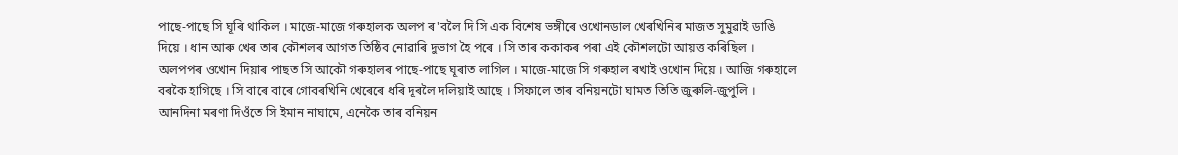পাছে-পাছে সি ঘূৰি থাকিল । মাজে-মাজে গৰুহালক অলপ ৰ'বলৈ দি সি এক বিশেষ ভঙ্গীৰে ওখোনডাল খেৰখিনিৰ মাজত সুমুৱাই ডাঙি দিয়ে । ধান আৰু খেৰ তাৰ কৌশলৰ আগত তিষ্ঠিব নোৱাৰি দুভাগ হৈ পৰে । সি তাৰ ককাকৰ পৰা এই কৌশলটো আয়ত্ত কৰিছিল । অলপপৰ ওখোন দিয়াৰ পাছত সি আকৌ গৰুহালৰ পাছে-পাছে ঘূৰাত লাগিল । মাজে-মাজে সি গৰুহাল ৰখাই ওখোন দিয়ে । আজি গৰুহালে বৰকৈ হাগিছে । সি বাৰে বাৰে গোবৰখিনি খেৰেৰে ধৰি দূৰলৈ দলিয়াই আছে । সিফালে তাৰ বনিয়নটো ঘামত তিতি জুৰুলি-জুপুলি । আনদিনা মৰণা দিওঁতে সি ইমান নাঘামে, এনেকৈ তাৰ বনিয়ন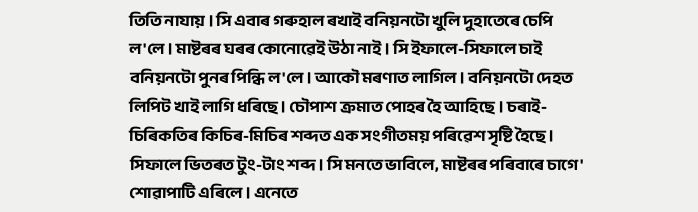তিতি নাযায় । সি এবাৰ গৰুহাল ৰখাই বনিয়নটো খুলি দুহাতেৰে চেপি ল'লে । মাষ্টৰৰ ঘৰৰ কোনোৱেই উঠা নাই । সি ইফালে-সিফালে চাই বনিয়নটো পুনৰ পিন্ধি ল'লে । আকৌ মৰণাত লাগিল । বনিয়নটো দেহত লিপিট খাই লাগি ধৰিছে । চৌপাশ ক্ৰমাত পোহৰ হৈ আহিছে । চৰাই-চিৰিকতিৰ কিচিৰ-মিচিৰ শব্দত এক সংগীতময় পৰিৱেশ সৃষ্টি হৈছে । সিফালে ভিতৰত টুং-টাং শব্দ । সি মনতে ভাবিলে, মাষ্টৰৰ পৰিবাৰে চাগে' শোৱাপাটি এৰিলে । এনেতে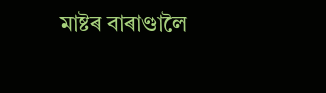মাষ্টৰ বাৰাণ্ডালৈ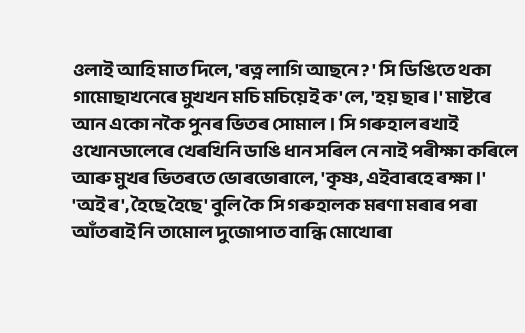ওলাই আহি মাত দিলে, 'ৰত্ন লাগি আছনে ? ' সি ডিঙিতে থকা গামোছাখনেৰে মুখখন মচি মচিয়েই ক'লে, 'হয় ছাৰ ।' মাষ্টৰে আন একো নকৈ পুনৰ ভিতৰ সোমাল । সি গৰুহাল ৰখাই ওখোনডালেৰে খেৰখিনি ডাঙি ধান সৰিল নে নাই পৰীক্ষা কৰিলে আৰু মুখৰ ভিতৰতে ভোৰভোৰালে, 'কৃষ্ণ, এইবাৰহে ৰক্ষা ।'
'অই ৰ', হৈছে হৈছে' বুলি কৈ সি গৰুহালক মৰণা মৰাৰ পৰা আঁতৰাই নি তামোল দুজোপাত বান্ধি মোখোৰা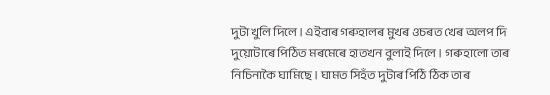দুটা খুলি দিলে । এইবাৰ গৰুহালৰ মুখৰ ওচৰত খেৰ অলপ দি দুয়োটাৰে পিঠিত মৰমেৰে হাতখন বুলাই দিলে । গৰুহালো তাৰ নিচিনাকৈ ঘামিছে । ঘামত সিহঁত দুটাৰ পিঠি ঠিক তাৰ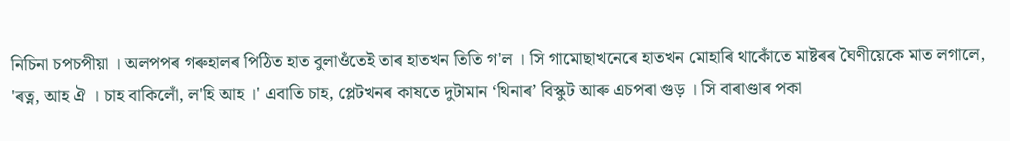নিচিনা চপচপীয়া । অলপপৰ গৰুহালৰ পিঠিত হাত বুলাওঁতেই তাৰ হাতখন তিতি গ'ল । সি গামোছাখনেৰে হাতখন মোহাৰি থাকোঁতে মাষ্টৰৰ ঘৈণীয়েকে মাত লগালে, 'ৰত্ন, আহ ঐ । চাহ বাকিলোঁ, ল'হি আহ ।' এবাতি চাহ, প্লেটখনৰ কাষতে দুটামান ‘থিনাৰ’ বিস্কুট আৰু এচপৰা গুড় । সি বাৰাণ্ডাৰ পকা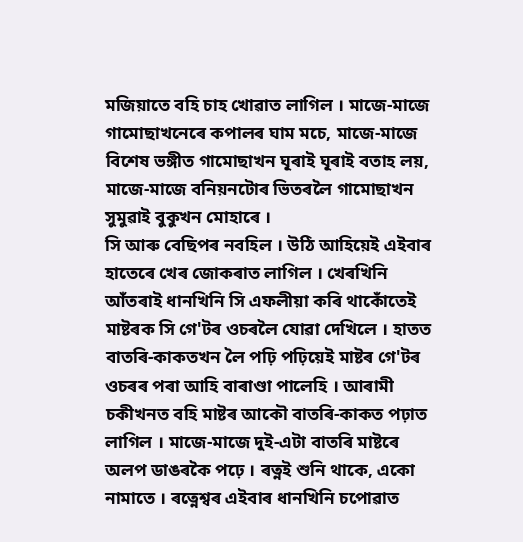মজিয়াতে বহি চাহ খোৱাত লাগিল । মাজে-মাজে গামোছাখনেৰে কপালৰ ঘাম মচে, মাজে-মাজে বিশেষ ভঙ্গীত গামোছাখন ঘূৰাই ঘূৰাই বতাহ লয়, মাজে-মাজে বনিয়নটোৰ ভিতৰলৈ গামোছাখন সুমুৱাই বুকুখন মোহাৰে ।
সি আৰু বেছিপৰ নবহিল । উঠি আহিয়েই এইবাৰ হাতেৰে খেৰ জোকৰাত লাগিল । খেৰখিনি আঁতৰাই ধানখিনি সি এফলীয়া কৰি থাকোঁতেই মাষ্টৰক সি গে'টৰ ওচৰলৈ যোৱা দেখিলে । হাতত বাতৰি-কাকতখন লৈ পঢ়ি পঢ়িয়েই মাষ্টৰ গে'টৰ ওচৰৰ পৰা আহি বাৰাণ্ডা পালেহি । আৰামী চকীখনত বহি মাষ্টৰ আকৌ বাতৰি-কাকত পঢ়াত লাগিল । মাজে-মাজে দুই-এটা বাতৰি মাষ্টৰে অলপ ডাঙৰকৈ পঢ়ে । ৰত্নই শুনি থাকে, একো নামাতে । ৰত্নেশ্বৰ এইবাৰ ধানখিনি চপোৱাত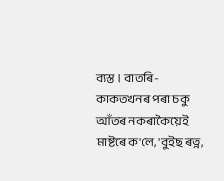ব্যস্ত । বাতৰি-কাকতখনৰ পৰা চকু আঁতৰ নকৰাকৈয়েই মাষ্টৰে ক'লে, 'বুইছ ৰত্ন,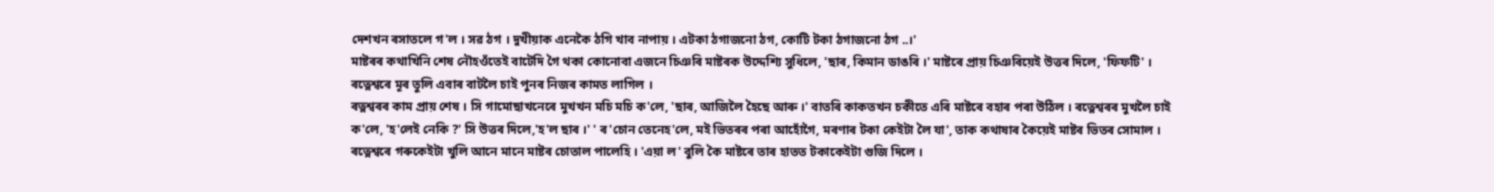দেশখন ৰসাতলে গ'ল । সৱ ঠগ । দুখীয়াক এনেকৈ ঠগি খাব নাপায় । এটকা ঠগাজনো ঠগ, কোটি টকা ঠগাজনো ঠগ ..।'
মাষ্টৰৰ কথাখিনি শেষ নৌহওঁতেই বাটেদি গৈ থকা কোনোবা এজনে চিঞৰি মাষ্টৰক উদ্দেশ্যি সুধিলে, 'ছাৰ, কিমান ডাঙৰি ।' মাষ্টৰে প্ৰায় চিঞৰিয়েই উত্তৰ দিলে, 'ফিফটি' । ৰত্নেশ্বৰে মূৰ তুলি এবাৰ বাটলৈ চাই পুনৰ নিজৰ কামত লাগিল ।
ৰত্নশ্বৰৰ কাম প্ৰায় শেষ । সি গামোছাখনেৰে মুখখন মচি মচি ক'লে, 'ছাৰ, আজিলৈ হৈছে আৰু ।' বাতৰি কাকতখন চকীতে এৰি মাষ্টৰে বহাৰ পৰা উঠিল । ৰত্নেশ্বৰৰ মুখলৈ চাই ক'লে, 'হ'লেই নেকি ?' সি উত্তৰ দিলে,'হ'ল ছাৰ ।' ' ৰ'চোন তেনেহ'লে, মই ভিতৰৰ পৰা আহোঁগৈ, মৰণাৰ টকা কেইটা লৈ যা', তাক কথাষাৰ কৈয়েই মাষ্টৰ ভিতৰ সোমাল । ৰত্নেশ্বৰে গৰুকেইটা খুলি আনে মানে মাষ্টৰ চোতাল পালেহি । 'এয়া ল' বুলি কৈ মাষ্টৰে তাৰ হাতত টকাকেইটা গুজি দিলে ।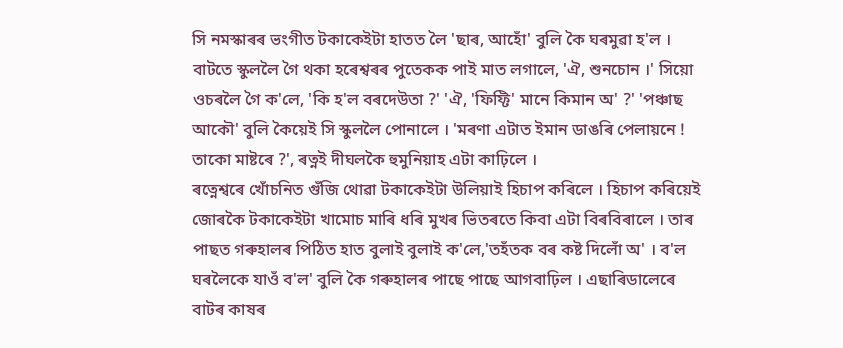সি নমস্কাৰৰ ভংগীত টকাকেইটা হাতত লৈ 'ছাৰ, আহোঁ' বুলি কৈ ঘৰমুৱা হ'ল ।
বাটতে স্কুললৈ গৈ থকা হৰেশ্বৰৰ পুতেকক পাই মাত লগালে, 'ঐ, শুনচোন ।' সিয়ো ওচৰলৈ গৈ ক'লে, 'কি হ'ল বৰদেউতা ?' 'ঐ, 'ফিফ্টি' মানে কিমান অ' ?' 'পঞ্চাছ আকৌ' বুলি কৈয়েই সি স্কুললৈ পোনালে । 'মৰণা এটাত ইমান ডাঙৰি পেলায়নে ! তাকো মাষ্টৰে ?', ৰত্নই দীঘলকৈ হুমুনিয়াহ এটা কাঢ়িলে ।
ৰত্নেশ্বৰে খোঁচনিত গুঁজি থোৱা টকাকেইটা উলিয়াই হিচাপ কৰিলে । হিচাপ কৰিয়েই জোৰকৈ টকাকেইটা খামোচ মাৰি ধৰি মুখৰ ভিতৰতে কিবা এটা বিৰবিৰালে । তাৰ পাছত গৰুহালৰ পিঠিত হাত বুলাই বুলাই ক'লে,'তহঁতক বৰ কষ্ট দিলোঁ অ' । ব'ল ঘৰলৈকে যাওঁ ব'ল' বুলি কৈ গৰুহালৰ পাছে পাছে আগবাঢ়িল । এছাৰিডালেৰে বাটৰ কাষৰ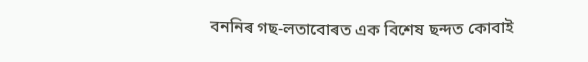বননিৰ গছ-লতাবোৰত এক বিশেষ ছন্দত কোবাই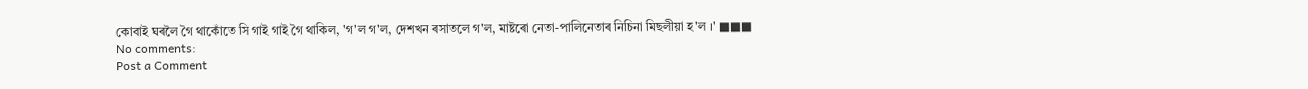কোবাই ঘৰলৈ গৈ থাকোঁতে সি গাই গাই গৈ থাকিল, 'গ'ল গ'ল, দেশখন ৰসাতলে গ'ল, মাষ্টৰো নেতা-পালিনেতাৰ নিচিনা মিছলীয়া হ'ল ।' ■■■
No comments:
Post a Comment